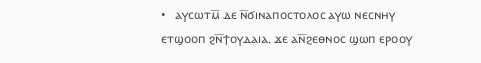•   ⲁⲩⲥⲱⲧⲙ̅ ⲇⲉ ⲛ̅ϭⲓⲛⲁⲡⲟⲥⲧⲟⲗⲟⲥ ⲁⲩⲱ ⲛⲉⲥⲛⲏⲩ ⲉⲧϣⲟⲟⲡ ϩⲛ̅ϯⲟⲩⲇⲁⲓⲁ. ϫⲉ ⲁⲛ̅ϩⲉⲑⲛⲟⲥ ϣⲱⲡ ⲉⲣⲟⲟⲩ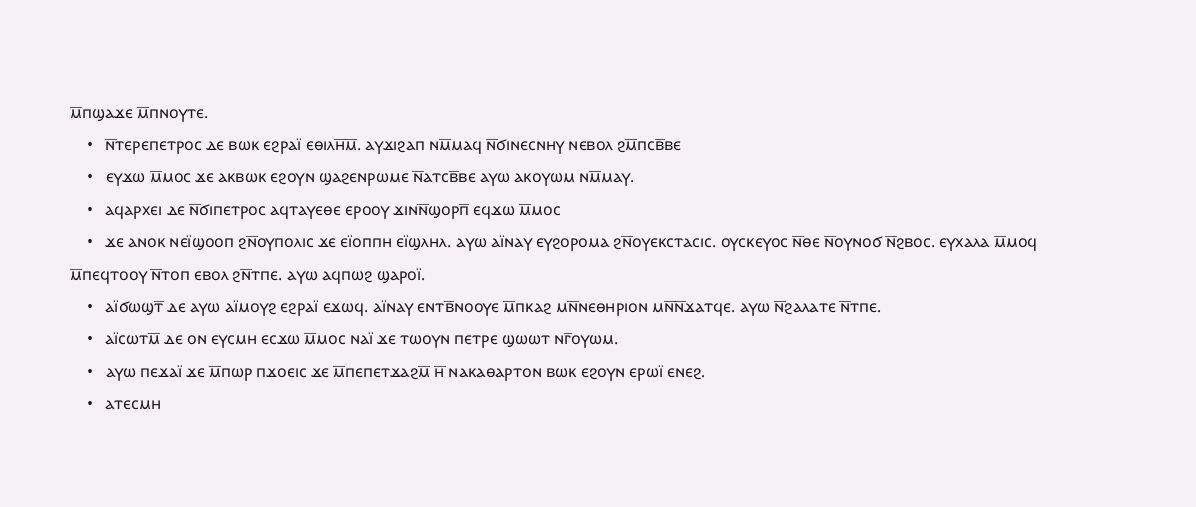ⲙ̅ⲡϣⲁϫⲉ ⲙ̅ⲡⲛⲟⲩⲧⲉ.
    •   ⲛ̅ⲧⲉⲣⲉⲡⲉⲧⲣⲟⲥ ⲇⲉ ⲃⲱⲕ ⲉϩⲣⲁⲓ̈ ⲉⲑⲓⲗⲏ̅ⲙ̅. ⲁⲩϫⲓϩⲁⲡ ⲛⲙ̅ⲙⲁϥ ⲛ̅ϭⲓⲛⲉⲥⲛⲏⲩ ⲛⲉⲃⲟⲗ ϩⲙ̅ⲡⲥⲃ̅ⲃⲉ
    •   ⲉⲩϫⲱ ⲙ̅ⲙⲟⲥ ϫⲉ ⲁⲕⲃⲱⲕ ⲉϩⲟⲩⲛ ϣⲁϩⲉⲛⲣⲱⲙⲉ ⲛ̅ⲁⲧⲥⲃ̅ⲃⲉ ⲁⲩⲱ ⲁⲕⲟⲩⲱⲙ ⲛⲙ̅ⲙⲁⲩ.
    •   ⲁϥⲁⲣⲭⲉⲓ ⲇⲉ ⲛ̅ϭⲓⲡⲉⲧⲣⲟⲥ ⲁϥⲧⲁⲩⲉⲑⲉ ⲉⲣⲟⲟⲩ ϫⲓⲛⲛ̅ϣⲟⲣⲡ̅ ⲉϥϫⲱ ⲙ̅ⲙⲟⲥ
    •   ϫⲉ ⲁⲛⲟⲕ ⲛⲉⲓ̈ϣⲟⲟⲡ ϩⲛ̅ⲟⲩⲡⲟⲗⲓⲥ ϫⲉ ⲉⲓ̈ⲟⲡⲡⲏ ⲉⲓ̈ϣⲗⲏⲗ. ⲁⲩⲱ ⲁⲓ̈ⲛⲁⲩ ⲉⲩϩⲟⲣⲟⲙⲁ ϩⲛ̅ⲟⲩⲉⲕⲥⲧⲁⲥⲓⲥ. ⲟⲩⲥⲕⲉⲩⲟⲥ ⲛ̅ⲑⲉ ⲛ̅ⲟⲩⲛⲟϭ ⲛ̅ϩⲃⲟⲥ. ⲉⲩⲭⲁⲗⲁ ⲙ̅ⲙⲟϥ ⲙ̅ⲡⲉϥⲧⲟⲟⲩ ⲛ̅ⲧⲟⲡ ⲉⲃⲟⲗ ϩⲛ̅ⲧⲡⲉ. ⲁⲩⲱ ⲁϥⲡⲱϩ ϣⲁⲣⲟⲓ̈.
    •   ⲁⲓ̈ϭⲱϣⲧ̅ ⲇⲉ ⲁⲩⲱ ⲁⲓ̈ⲙⲟⲩϩ ⲉϩⲣⲁⲓ̈ ⲉϫⲱϥ. ⲁⲓ̈ⲛⲁⲩ ⲉⲛⲧⲃ̅ⲛⲟⲟⲩⲉ ⲙ̅ⲡⲕⲁϩ ⲙⲛ̅ⲛⲉⲑⲏⲣⲓⲟⲛ ⲙⲛ̅ⲛ̅ϫⲁⲧϥⲉ. ⲁⲩⲱ ⲛ̅ϩⲁⲗⲁⲧⲉ ⲛ̅ⲧⲡⲉ.
    •   ⲁⲓ̈ⲥⲱⲧⲙ̅ ⲇⲉ ⲟⲛ ⲉⲩⲥⲙⲏ ⲉⲥϫⲱ ⲙ̅ⲙⲟⲥ ⲛⲁⲓ̈ ϫⲉ ⲧⲱⲟⲩⲛ ⲡⲉⲧⲣⲉ ϣⲱⲱⲧ ⲛⲅ̅ⲟⲩⲱⲙ.
    •   ⲁⲩⲱ ⲡⲉϫⲁⲓ̈ ϫⲉ ⲙ̅ⲡⲱⲣ ⲡϫⲟⲉⲓⲥ ϫⲉ ⲙ̅ⲡⲉⲡⲉⲧϫⲁϩⲙ̅ ⲏ̅ ⲛⲁⲕⲁⲑⲁⲣⲧⲟⲛ ⲃⲱⲕ ⲉϩⲟⲩⲛ ⲉⲣⲱⲓ̈ ⲉⲛⲉϩ.
    •   ⲁⲧⲉⲥⲙⲏ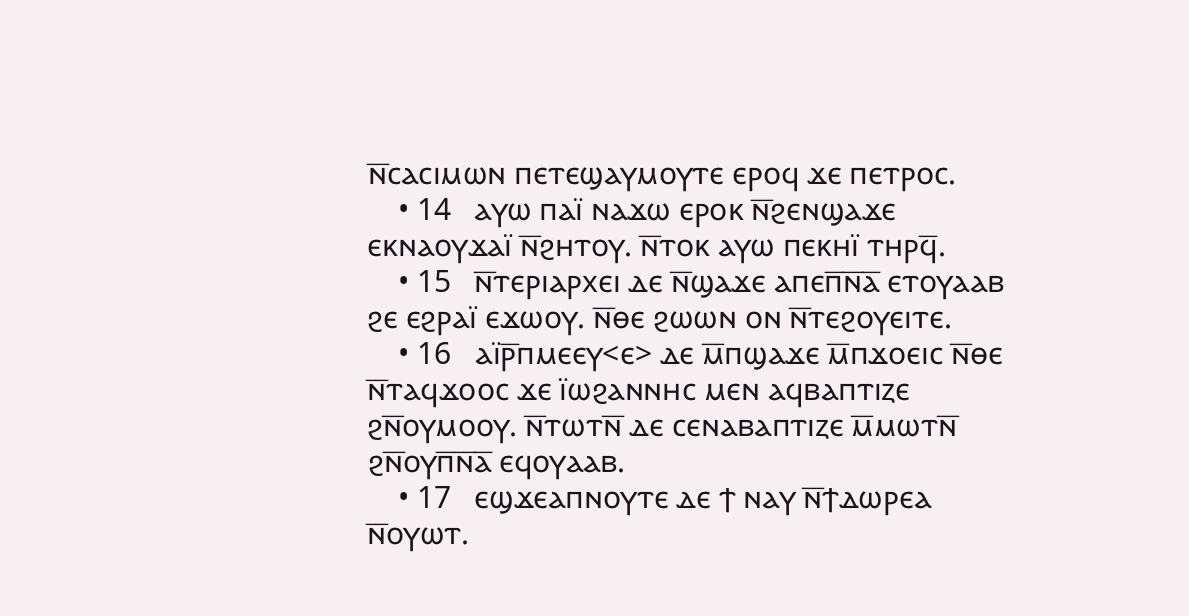ⲛ̅ⲥⲁⲥⲓⲙⲱⲛ ⲡⲉⲧⲉϣⲁⲩⲙⲟⲩⲧⲉ ⲉⲣⲟϥ ϫⲉ ⲡⲉⲧⲣⲟⲥ.
    • 14   ⲁⲩⲱ ⲡⲁⲓ̈ ⲛⲁϫⲱ ⲉⲣⲟⲕ ⲛ̅ϩⲉⲛϣⲁϫⲉ ⲉⲕⲛⲁⲟⲩϫⲁⲓ̈ ⲛ̅ϩⲏⲧⲟⲩ. ⲛ̅ⲧⲟⲕ ⲁⲩⲱ ⲡⲉⲕⲏⲓ̈ ⲧⲏⲣϥ̅.
    • 15   ⲛ̅ⲧⲉⲣⲓⲁⲣⲭⲉⲓ ⲇⲉ ⲛ̅ϣⲁϫⲉ ⲁⲡⲉⲡ̅ⲛ̅ⲁ̅ ⲉⲧⲟⲩⲁⲁⲃ ϩⲉ ⲉϩⲣⲁⲓ̈ ⲉϫⲱⲟⲩ. ⲛ̅ⲑⲉ ϩⲱⲱⲛ ⲟⲛ ⲛ̅ⲧⲉϩⲟⲩⲉⲓⲧⲉ.
    • 16   ⲁⲓ̈ⲣ̅ⲡⲙⲉⲉⲩ<ⲉ> ⲇⲉ ⲙ̅ⲡϣⲁϫⲉ ⲙ̅ⲡϫⲟⲉⲓⲥ ⲛ̅ⲑⲉ ⲛ̅ⲧⲁϥϫⲟⲟⲥ ϫⲉ ⲓ̈ⲱϩⲁⲛⲛⲏⲥ ⲙⲉⲛ ⲁϥⲃⲁⲡⲧⲓⲍⲉ ϩⲛ̅ⲟⲩⲙⲟⲟⲩ. ⲛ̅ⲧⲱⲧⲛ̅ ⲇⲉ ⲥⲉⲛⲁⲃⲁⲡⲧⲓⲍⲉ ⲙ̅ⲙⲱⲧⲛ̅ ϩⲛ̅ⲟⲩⲡ̅ⲛ̅ⲁ̅ ⲉϥⲟⲩⲁⲁⲃ.
    • 17   ⲉϣϫⲉⲁⲡⲛⲟⲩⲧⲉ ⲇⲉ ϯ ⲛⲁⲩ ⲛ̅ϯⲇⲱⲣⲉⲁ ⲛ̅ⲟⲩⲱⲧ.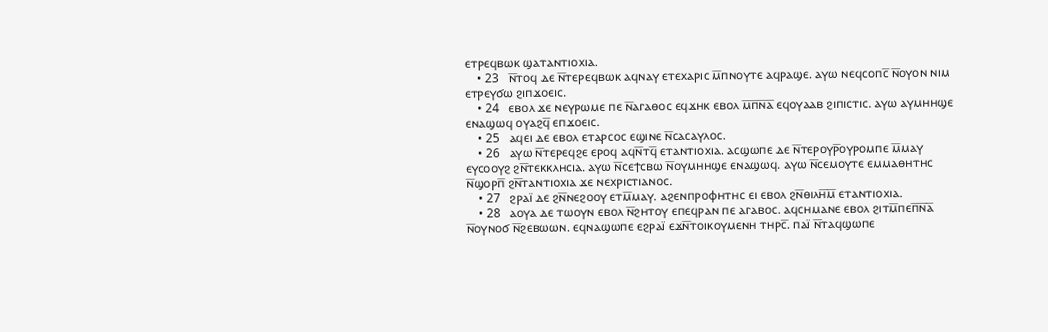ⲉⲧⲣⲉϥⲃⲱⲕ ϣⲁⲧⲁⲛⲧⲓⲟⲭⲓⲁ.
    • 23   ⲛ̅ⲧⲟϥ ⲇⲉ ⲛ̅ⲧⲉⲣⲉϥⲃⲱⲕ ⲁϥⲛⲁⲩ ⲉⲧⲉⲭⲁⲣⲓⲥ ⲙ̅ⲡⲛⲟⲩⲧⲉ ⲁϥⲣⲁϣⲉ. ⲁⲩⲱ ⲛⲉϥⲥⲟⲡⲥ̅ ⲛ̅ⲟⲩⲟⲛ ⲛⲓⲙ ⲉⲧⲣⲉⲩϭⲱ ϩⲓⲡϫⲟⲉⲓⲥ.
    • 24   ⲉⲃⲟⲗ ϫⲉ ⲛⲉⲩⲣⲱⲙⲉ ⲡⲉ ⲛ̅ⲁⲅⲁⲑⲟⲥ ⲉϥϫⲏⲕ ⲉⲃⲟⲗ ⲙ̅ⲡ̅ⲛ̅ⲁ̅ ⲉϥⲟⲩⲁⲁⲃ ϩⲓⲡⲓⲥⲧⲓⲥ. ⲁⲩⲱ ⲁⲩⲙⲏⲏϣⲉ ⲉⲛⲁϣⲱϥ ⲟⲩⲁϩϥ̅ ⲉⲡϫⲟⲉⲓⲥ.
    • 25   ⲁϥⲉⲓ ⲇⲉ ⲉⲃⲟⲗ ⲉⲧⲁⲣⲥⲟⲥ ⲉϣⲓⲛⲉ ⲛ̅ⲥⲁⲥⲁⲩⲗⲟⲥ.
    • 26   ⲁⲩⲱ ⲛ̅ⲧⲉⲣⲉϥϩⲉ ⲉⲣⲟϥ ⲁϥⲛ̅ⲧϥ̅ ⲉⲧⲁⲛⲧⲓⲟⲭⲓⲁ. ⲁⲥϣⲱⲡⲉ ⲇⲉ ⲛ̅ⲧⲉⲣⲟⲩⲣ̅ⲟⲩⲣⲟⲙⲡⲉ ⲙ̅ⲙⲁⲩ ⲉⲩⲥⲟⲟⲩϩ ϩⲛ̅ⲧⲉⲕⲕⲗⲏⲥⲓⲁ. ⲁⲩⲱ ⲛ̅ⲥⲉϯⲥⲃⲱ ⲛ̅ⲟⲩⲙⲏⲏϣⲉ ⲉⲛⲁϣⲱϥ. ⲁⲩⲱ ⲛ̅ⲥⲉⲙⲟⲩⲧⲉ ⲉⲙⲙⲁⲑⲏⲧⲏⲥ ⲛ̅ϣⲟⲣⲡ̅ ϩⲛ̅ⲧⲁⲛⲧⲓⲟⲭⲓⲁ ϫⲉ ⲛⲉⲭⲣⲓⲥⲧⲓⲁⲛⲟⲥ.
    • 27   ϩⲣⲁⲓ̈ ⲇⲉ ϩⲛ̅ⲛⲉϩⲟⲟⲩ ⲉⲧⲙ̅ⲙⲁⲩ. ⲁϩⲉⲛⲡⲣⲟⲫⲏⲧⲏⲥ ⲉⲓ ⲉⲃⲟⲗ ϩⲛ̅ⲑⲓⲗⲏ̅ⲙ̅ ⲉⲧⲁⲛⲧⲓⲟⲭⲓⲁ.
    • 28   ⲁⲟⲩⲁ ⲇⲉ ⲧⲱⲟⲩⲛ ⲉⲃⲟⲗ ⲛ̅ϩⲏⲧⲟⲩ ⲉⲡⲉϥⲣⲁⲛ ⲡⲉ ⲁⲅⲁⲃⲟⲥ. ⲁϥⲥⲏⲙⲁⲛⲉ ⲉⲃⲟⲗ ϩⲓⲧⲙ̅ⲡⲉⲡ̅ⲛ̅ⲁ̅ ⲛ̅ⲟⲩⲛⲟϭ ⲛ̅ϩⲉⲃⲱⲱⲛ. ⲉϥⲛⲁϣⲱⲡⲉ ⲉϩⲣⲁⲓ̈ ⲉϫⲛ̅ⲧⲟⲓⲕⲟⲩⲙⲉⲛⲏ ⲧⲏⲣⲥ̅. ⲡⲁⲓ̈ ⲛ̅ⲧⲁϥϣⲱⲡⲉ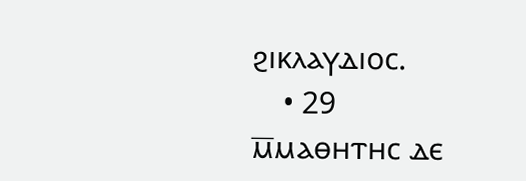ϩⲓⲕⲗⲁⲩⲇⲓⲟⲥ.
    • 29   ⲙ̅ⲙⲁⲑⲏⲧⲏⲥ ⲇⲉ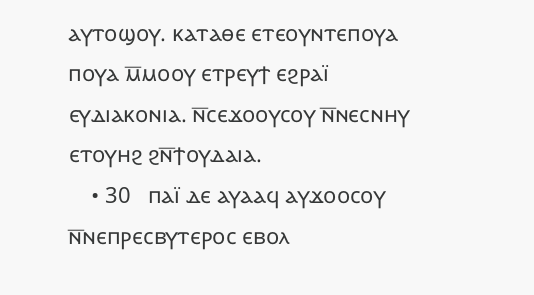ⲁⲩⲧⲟϣⲟⲩ. ⲕⲁⲧⲁⲑⲉ ⲉⲧⲉⲟⲩⲛⲧⲉⲡⲟⲩⲁ ⲡⲟⲩⲁ ⲙ̅ⲙⲟⲟⲩ ⲉⲧⲣⲉⲩϯ ⲉϩⲣⲁⲓ̈ ⲉⲩⲇⲓⲁⲕⲟⲛⲓⲁ. ⲛ̅ⲥⲉϫⲟⲟⲩⲥⲟⲩ ⲛ̅ⲛⲉⲥⲛⲏⲩ ⲉⲧⲟⲩⲏϩ ϩⲛ̅ϯⲟⲩⲇⲁⲓⲁ.
    • 30   ⲡⲁⲓ̈ ⲇⲉ ⲁⲩⲁⲁϥ ⲁⲩϫⲟⲟⲥⲟⲩ ⲛ̅ⲛⲉⲡⲣⲉⲥⲃⲩⲧⲉⲣⲟⲥ ⲉⲃⲟⲗ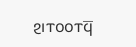ϩⲓⲧⲟⲟⲧϥ̅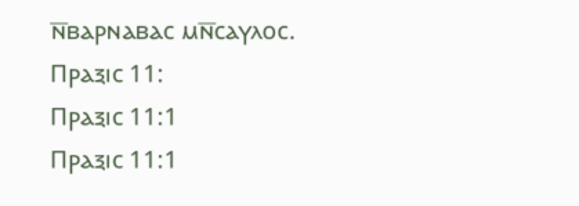ⲛ̅ⲃⲁⲣⲛⲁⲃⲁⲥ ⲙⲛ̅ⲥⲁⲩⲗⲟⲥ.
Ⲡⲣⲁⲝⲓⲥ 11:
Ⲡⲣⲁⲝⲓⲥ 11:1
Ⲡⲣⲁⲝⲓⲥ 11:1